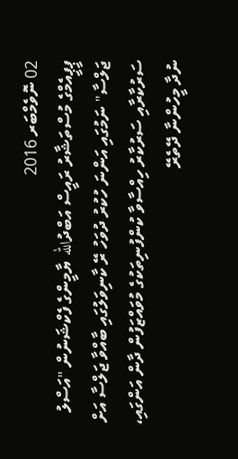02 ނޮވެމްބަރ 2016
ޕީޕީއެމްގެ މުސްތަޝާރު ރައީސް އަބްދުالله ޔާމީންގެ ފެކްޝަނުން "އަސްލު ޖަލްސާ" ނަމުގައި އަންނަ ހުކުރު ދުވަހު ރޭ ކާނިވަލުގައި ބާއްވާ ޖަލްސާ އަށް ސަރުކާރާއި ސަރުކާރު ހިއްސާވާ ކުންފުނިތަކުގެ މުވައްޒަފުން ދާން އަންގައި، ނުދާ މީހުންނާ ދޭތެރޭ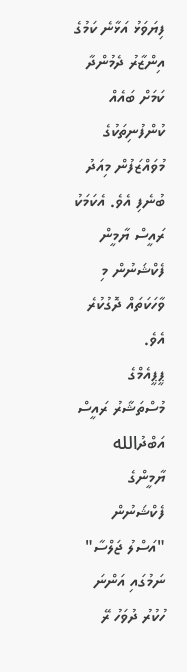ފިޔަވަޅު އަޅާނެ ކަމުގެ އިންޒާރު ދެމުންދާ ކަމަށް ބައެއް ކުންފުނިތަކުގެ މުވައްޒަފުން މިއަދު ބުނެފި އެވެ. އެކަމަކު ރައީސް ޔާމީން ފެކްޝަނުން މި ވާހަކަތައް ދޮގުކުރެ އެވެ.
ޕީޕީއެމްގެ މުސްތަޝާރު ރައީސް އަބްދުالله ޔާމީންގެ ފެކްޝަނުން "އަސްލު ޖަލްސާ" ނަމުގައި އަންނަ ހުކުރު ދުވަހު ރޭ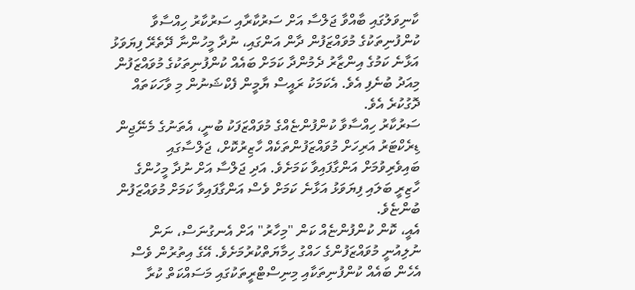ކާނިވަލުގައި ބާއްވާ ޖަލްސާ އަށް ސަރުކާރާއި ސަރުކާރު ހިއްސާވާ ކުންފުނިތަކުގެ މުވައްޒަފުން ދާން އަންގައި، ނުދާ މީހުންނާ ދޭތެރޭ ފިޔަވަޅު އަޅާނެ ކަމުގެ އިންޒާރު ދެމުންދާ ކަމަށް ބައެއް ކުންފުނިތަކުގެ މުވައްޒަފުން މިއަދު ބުނެފި އެވެ. އެކަމަކު ރައީސް ޔާމީން ފެކްޝަނުން މި ވާހަކަތައް ދޮގުކުރެ އެވެ.
ސަރުކާރު ހިއްސާވާ ކުންފުންޏެއްގެ މުވައްޒަފަކު ބުނީ، އެތަނުގެ މެނޭޖިން ޑިރެކްޓަރު އަރިހަށް މުވައްޒަފުންތަކެއް ހާޒިރުކޮށް، ޖަލްސާގައި ބައިވެރިވުމަށް އަންގާފައިވާ ކަމަށެވެ. އަދި ޖަލްސާ އަށް ނުދާ މީހުންގެ ހާޒިރީ ބަލައި ފިޔަވަޅު އަޅާނެ ކަމަށް ވެސް އަންގާފައިވާ ކަމަށް މުވައްޒަފުން ބުންޏެވެ.
އެއީ، ކޮން ކުންފުންޏެއް ކަން "މިހާރު" އަށް އެނގުނަސް، ނަން ނުލިއުނީ މުވައްޒަފުންގެ ހައްގު ހިމާޔަތްކުރުމަށެވެ. އޭގެ އިތުރުން ވެސް އެހެން ބައެއް ކުންފުނިތަކާއި މިނިސްޓްރީތަކުގައި މަސައްކަތް ކުރާ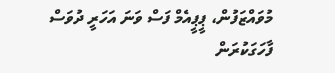މުވައްޒަފުން، ޕީޕީއެމް ފަސް ވަނަ އަހަރީ ދުވަސް ފާހަގަކުރަން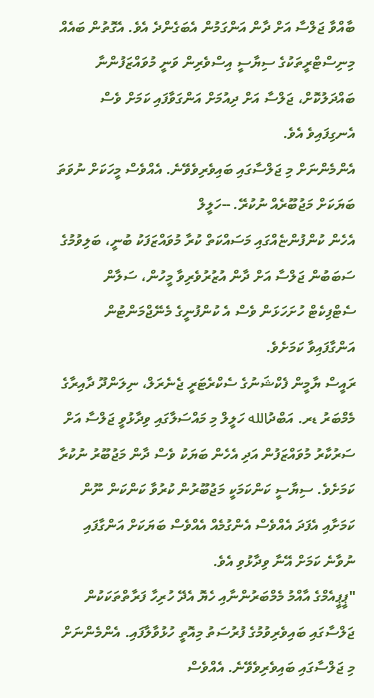ބާއްވާ ޖަލްސާ އަށް ދާން އަންގަމުން އެބަގެންދެ އެވެ. އެގޮތުން ބައެއް މިނިސްޓްރީތަކުގެ ސިޔާސީ އިސްވެރިން ވަނީ މުވައްޒަފުންނާ ބައްދަލުކޮށް، ޖަލްސާ އަށް ދިއުމަށް އަންގަވާފައި ކަމަށް ވެސް އެނގިފައިވެ އެވެ.
އެންމެންނަށް މި ޖަލްސާގައި ބައިވެރިވެވޭނެ. އެއްވެސް މީހަކަށް ނުވަތަ ބަޔަކަށް މަޖުބޫރެއް ނުކުރޭ. --ހަލީލް
އެހެން ކުންފުންޏެއްގައި މަސައްކަތް ކުރާ މުވައްޒަފަކު ބުނީ، ބަލިވުމުގެ ސަބަބުން ޖަލްސާ އަށް ދާން އުޒުރުވެރިވާ މީހުން، ސަލާން ސެޓްފިކެޓް ހުށަހަޅަން ވެސް އެ ކުންފުނީގެ މެނޭޖްމަންޓުން އަންގާފައިވާ ކަމަށެވެ.
ރައީސް ޔާމީން ފެކްޝަނުގެ ސެކްރެޓަރީ ޖެނެރަލް، ނިލަންދޫ ދާއިރާގެ މެމްބަރު ޑރ. އަބްދުالله ހަލީލް މި މައްސަލާގައި ވިދާޅުވީ ޖަލްސާ އަށް ސަރުކާރު މުވައްޒަފުން އަދި އެހެން ބަޔަކު ވެސް ދާން މަޖުބޫރު ނުކުރާ ކަމަށެވެ. ސިޔާސީ ކަންކަމަކީ މަޖުބޫރުން ކުރުވާ ކަންކަން ނޫން ކަމަށާއި އެފަދަ އެއްވެސް އެންގުމެއް އެއްވެސް ބަޔަކަށް އަންގާފައި ނުވާނެ ކަމަށް އޭނާ ވިދާޅުވި އެވެ.
"ޕީޕީއެމްގެ އާއްމު މެމްބަރުންނާއި ހެޔޮ އެދޭ ހުރިހާ ފަރާތްތަކަކުން ޖަލްސާގައި ބައިވެރިވުމުގެ ފުރުސަތު މިއޮތީ ހުޅުވާލާފައި. އެންމެންނަށް މި ޖަލްސާގައި ބައިވެރިވެވޭނެ. އެއްވެސް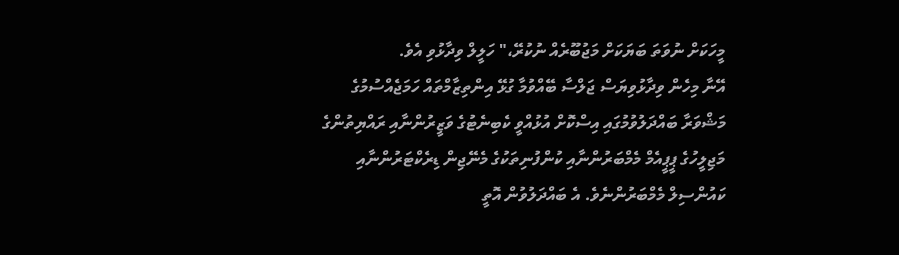މީހަކަށް ނުވަތަ ބަޔަކަށް މަޖުބޫރެއް ނުކުރޭ،" ހަލީލް ވިދާޅުވި އެވެ.
އޭނާ މިހެން ވިދާޅުވިޔަސް ޖަލްސާ ބޭއްވުމާ ގުޅޭ އިންތިޒާމްތައް ހަމަޖެއްސުމުގެ މަޝްވަރާ ބައްދަލުވުމުގައި އިސްކޮށް އުޅުއްވީ ކެބިނެޓުގެ ވަޒީރުންނާއި ރައްޔިތުންގެ މަޖިލީހުގެ ޕީޕީއެމް މެމްބަރުންނާއި ކުންފުނިތަކުގެ މެނޭޖިން ޑިރެކްޓަރުންނާއި ކައުންސިލް މެމްބަރުންނެވެ. އެ ބައްދަލުވުން އޮތީ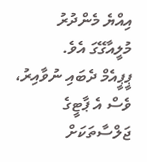އިއްޔެ މެންދުރު މުލީއާގޭގަ އެވެ.
ޕީޕީއެމް ދެބައި ނުވާއިރު، ވެސް އެ ޕާޓީގެ ޖަލްސާތަކަށް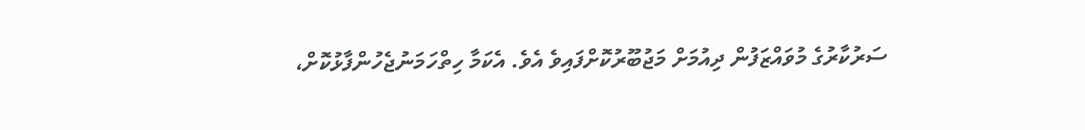ސަރުކާރުގެ މުވައްޒަފުން ދިއުމަށް މަޖުބޫރުކޮށްފައިވެ އެވެ. އެކަމާ ހިތްހަމަނުޖެހުންފާޅުކޮށް،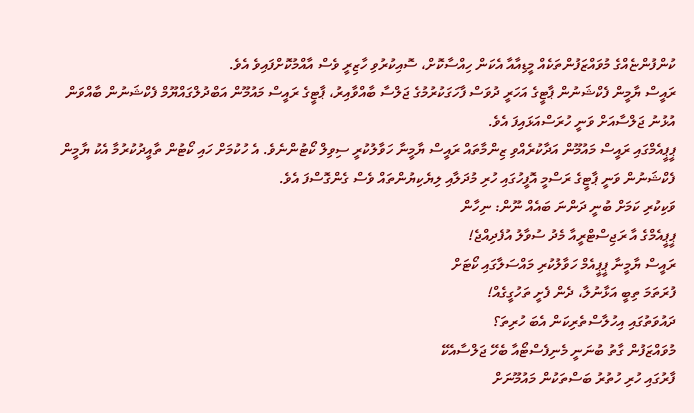ކުންފުންޏެއްގެ މުވައްޒަފުންތަކެއް މީޑިއާއާ އެކަން ހިއްސާކޮށް، ސޮއިކުރުވި ހާޒިރީ ވެސް އާއްމުކޮށްފައިވެ އެވެ.
ރައީސް ޔާމީން ފެކްޝަނުން ޕާޓީގެ އަހަރީ ދުވަސް ފާހަގަކުރުމުގެ ޖަލްސާ ބާއްވާއިރު، ޕާޓީގެ ރައީސް މައުމޫން އަބްދުލްގައްޔޫމް ފެކްޝަނުން ބާއްވަން އުޅުނު ޖަލްސާއަށް ވަނީ ހުރަސްއަޅައިފަ އެވެ.
ޕީޕީއެމްގައި ރައީސް މައުމޫން އަދާކުރެއްވި ޒިންމާތައް ރައީސް ޔާމީނާ ހަވާލުކުރީ ސިވިލް ކޯޓުންނެވެ. އެ ހުކުމަށް ހައި ކޯޓުން ތާއީދުކުރުމާ އެކު ޔާމީން ފެކްޝަނުން ވަނީ ޕާޓީގެ ރަސްމީ އޮފީހުގައި ހުރި މުދަލާއި ލިޔެކިޔުންތައް ވެސް ގެންގޮސްފަ އެވެ.
ވަކިކުރި ކަމަށް ބުނީ ދަންނަ ބައެއް ނޫން: ނިހާން
ޕީޕީއެމްގެ އާ ރަޖިސްޓްރީއާ މެދު ސުވާލު އުފެދިއްޖެ!
ރައީސް ޔާމީނާ ޕީޕީއެމް ހަވާލުކުރި މައްސަލާގައި ކޯޓަށް
ފުރަތަމަ ތިބީ އަޅާނުލާ، ދެން ފެށީ ތަހުގީގެއް!
ދައުވަތުގައި އިހުލާސްތެރިކަން އެބަ ހުރިތަ؟
މުވައްޒަފުން ގާތު ބުނަނީ މެނިފެސްޓޯއާ ބެހޭ ޖަލްސާއެކޭ
ފާރުގައި ހުރި ހުތުރު ބަސްތަކުން މައުމޫނަށް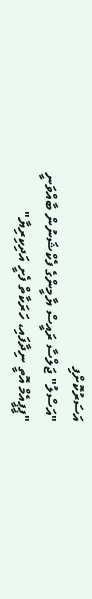އަސަރުކޮށްފި
"އަސްލު" ޖަލްސާ ރައީސް ޔާމީންގެ ފެކްޝަނުން ބާއްވަނީ
"ޕީޕީއެމް އޮތީ ނިދާފައި، ހަރަކާތް ފެށީ އަދިކިރިޔާ"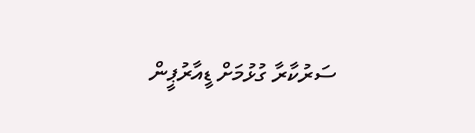ސަރުކާރާ ގުޅުމަށް ޑީއާރުޕީން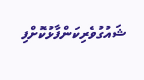ޝައުގުވެރިކަންފާޅުކޮށްފި